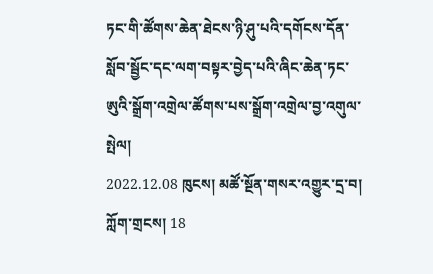ཏང་གི་ཚོགས་ཆེན་ཐེངས་ཉི་ཤུ་པའི་དགོངས་དོན་སློབ་སྦྱོང་དང་ལག་བསྟར་བྱེད་པའི་ཞིང་ཆེན་ཏང་ཨུའི་སྒྲོག་འགྲེལ་ཚོགས་པས་སྒྲོག་འགྲེལ་བྱ་འགུལ་སྤེལ།
2022.12.08 ཁུངས། མཚོ་སྔོན་གསར་འགྱུར་དྲ་བ། ཀློག་གྲངས། 18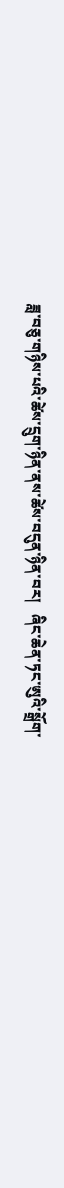ཟླ་བཅུ་གཉིས་པའི་ཚེས་དྲུག་ཉིན་ནས་ཚེས་བདུན་ཉིན་བར།   ཞིང་ཆེན་ཏང་ཨུའི་སྒྲོག་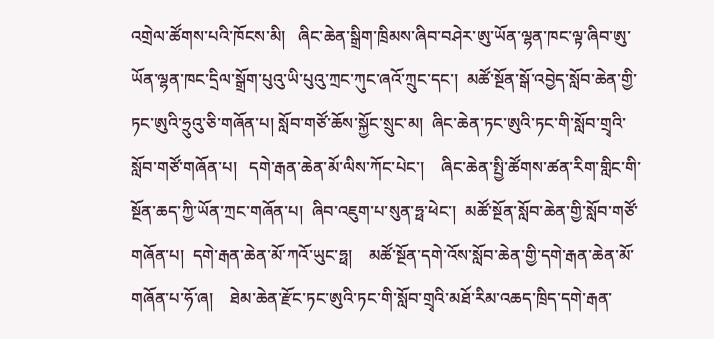འགྲེལ་ཚོགས་པའི་ཁོངས་མི།   ཞིང་ཆེན་སྒྲིག་ཁྲིམས་ཞིབ་བཤེར་ཨུ་ཡོན་ལྷན་ཁང་ལྟ་ཞིབ་ཨུ་ཡོན་ལྷན་ཁང་དྲིལ་སྒྲོག་པུའུ་ཡི་པུའུ་ཀྲང་ཀུང་ཞའོ་ཀྲུང་དང་།  མཚོ་སྔོན་སྒོ་འབྱེད་སློབ་ཆེན་གྱི་ཏང་ཨུའི་ཧྲུའུ་ཅི་གཞོན་པ། སློབ་གཙོ་ཆོས་སྐྱོང་སྲུང་མ།  ཞིང་ཆེན་ཏང་ཨུའི་ཏང་གི་སློབ་གྲྭའི་སློབ་གཙོ་གཞོན་པ།   དགེ་རྒན་ཆེན་མོ་ལིས་ཀོང་པེང་།    ཞིང་ཆེན་སྤྱི་ཚོགས་ཚན་རིག་གླིང་གི་སྔོན་ཆད་ཀྱི་ཡོན་ཀྲང་གཞོན་པ།  ཞིབ་འཇུག་པ་སུན་ཧྥ་ཕེང་།  མཚོ་སྔོན་སློབ་ཆེན་གྱི་སློབ་གཙོ་གཞོན་པ།  དགེ་རྒན་ཆེན་མོ་ཀའོ་ཡུང་ཧྥ།    མཚོ་སྔོན་དགེ་འོས་སློབ་ཆེན་གྱི་དགེ་རྒན་ཆེན་མོ་གཞོན་པ་ཧོ་ཞ།    ཐེམ་ཆེན་རྫོང་ཏང་ཨུའི་ཏང་གི་སློབ་གྲྭའི་མཐོ་རིམ་འཆད་ཁྲིད་དགེ་རྒན་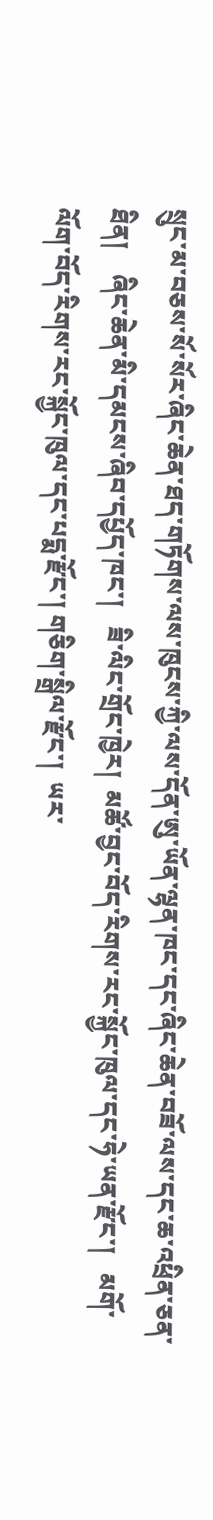སྲུང་མ་བཅས་སོ་སོར་ཞིང་ཆེན་ཐད་གཏོགས་ལས་ཁུངས་ཀྱི་ལས་དོན་ཨུ་ཡོན་ལྷན་ཁང་དང་ཞིང་ཆེན་བཟོ་ལས་དང་ཆ་འཕྲིན་ཅན་ཐིན།    ཞིང་ཆེན་མི་དམངས་ཞིབ་དཔྱོད་ཁང་།   ཟི་ལིང་གྲོང་ཁྱེར།  མཚོ་བྱང་བོད་རིགས་རང་སྐྱོང་ཁུལ་དང་ཧེ་ཡན་རྫོང་།   མགོ་ལོག་བོད་རིགས་རང་སྐྱོང་ཁུལ་དང་པདྨ་རྫོང་། གཅིག་སྒྲིལ་རྫོང་།  ཡར་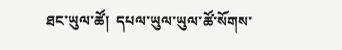ཐང་ཡུལ་ཚོ།  དཔལ་ཡུལ་ཡུལ་ཚོ་སོགས་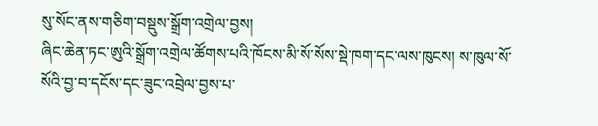སུ་སོང་ནས་གཅིག་བསྡུས་སྒྲོག་འགྲེལ་བྱས།
ཞིང་ཆེན་ཏང་ཨུའི་སྒྲོག་འགྲེལ་ཚོགས་པའི་ཁོངས་མི་སོ་སོས་སྡེ་ཁག་དང་ལས་ཁུངས། ས་ཁུལ་སོ་སོའི་བྱ་བ་དངོས་དང་ཟུང་འབྲེལ་བྱས་པ་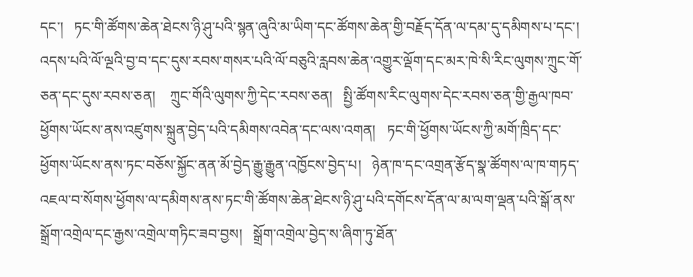དང་།   ཏང་གི་ཚོགས་ཆེན་ཐེངས་ཉི་ཤུ་པའི་སྙན་ཞུའི་མ་ཡིག་དང་ཚོགས་ཆེན་གྱི་བརྗོད་དོན་ལ་དམ་དུ་དམིགས་པ་དང་།  འདས་པའི་ལོ་ལྔའི་བྱ་བ་དང་དུས་རབས་གསར་པའི་ལོ་བཅུའི་རླབས་ཆེན་འགྱུར་ལྡོག་དང་མར་ཁེ་སི་རིང་ལུགས་ཀྲུང་གོ་ཅན་དང་དུས་རབས་ཅན།    ཀྲུང་གོའི་ལུགས་ཀྱི་དེང་རབས་ཅན།   སྤྱི་ཚོགས་རིང་ལུགས་དེང་རབས་ཅན་གྱི་རྒྱལ་ཁབ་ཕྱོགས་ཡོངས་ནས་འཛུགས་སྐྲུན་བྱེད་པའི་དམིགས་འབེན་དང་ལས་འགན།   ཏང་གི་ཕྱོགས་ཡོངས་ཀྱི་མགོ་ཁྲིད་དང་ཕྱོགས་ཡོངས་ནས་ཏང་བཅོས་སྐྱོང་ནན་མོ་བྱེད་རྒྱུ་རྒྱུན་འཁྱོངས་བྱེད་པ།   ཉེན་ཁ་དང་འགྲན་རྩོད་སྣ་ཚོགས་ལ་ཁ་གཏད་འཇལ་བ་སོགས་ཕྱོགས་ལ་དམིགས་ནས་ཏང་གི་ཚོགས་ཆེན་ཐེངས་ཉི་ཤུ་པའི་དགོངས་དོན་ལ་མ་ལག་ལྡན་པའི་སྒོ་ནས་སྒྲོག་འགྲེལ་དང་རྒྱས་འགྲེལ་གཏིང་ཟབ་བྱས།   སྒྲོག་འགྲེལ་བྱེད་ས་ཞིག་ཏུ་ཐོན་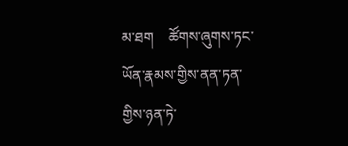མ་ཐག    ཚོགས་ཞུགས་ཏང་ཡོན་རྣམས་གྱིས་ནན་ཏན་གྱིས་ཉན་ཏེ་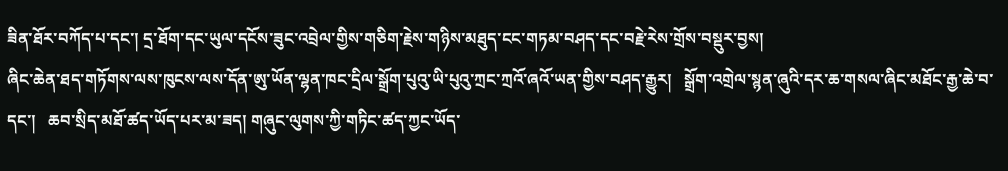ཟིན་ཐོར་བཀོད་པ་དང་། དྲ་ཐོག་དང་ཡུལ་དངོས་ཟུང་འབྲེལ་གྱིས་གཅིག་རྗེས་གཉིས་མཐུད་ངང་གཏམ་བཤད་དང་བརྗེ་རེས་གྲོས་བསྡུར་བྱས།
ཞིང་ཆེན་ཐད་གཏོགས་ལས་ཁུངས་ལས་དོན་ཨུ་ཡོན་ལྷན་ཁང་དྲིལ་སྒྲོག་པུའུ་ཡི་པུའུ་ཀྲང་ཀྲའོ་ཞའོ་ཡན་གྱིས་བཤད་རྒྱུར།   སྒྲོག་འགྲེལ་སྙན་ཞུའི་དར་ཆ་གསལ་ཞིང་མཐོང་རྒྱ་ཆེ་བ་དང་།   ཆབ་སྲིད་མཐོ་ཚད་ཡོད་པར་མ་ཟད། གཞུང་ལུགས་ཀྱི་གཏིང་ཚད་ཀྱང་ཡོད་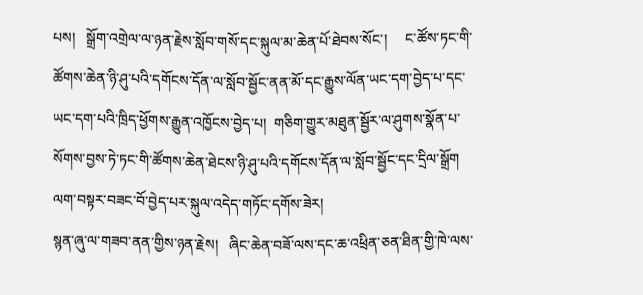པས།   སྒྲོག་འགྲེལ་ལ་ཉན་རྗེས་སློབ་གསོ་དང་སྐུལ་མ་ཆེན་པོ་ཐེབས་སོང་།     ང་ཚོས་ཏང་གི་ཚོགས་ཆེན་ཉི་ཤུ་པའི་དགོངས་དོན་ལ་སློབ་སྦྱོང་ནན་མོ་དང་རྒྱུས་ལོན་ཡང་དག་བྱེད་པ་དང་ཡང་དག་པའི་ཁྲིད་ཕྱོགས་རྒྱུན་འཁྱོངས་བྱེད་པ།  གཅིག་གྱུར་མཐུན་སྦྱོར་ལ་ཤུགས་སྣོན་པ་སོགས་བྱས་ཏེ་ཏང་གི་ཚོགས་ཆེན་ཐེངས་ཉི་ཤུ་པའི་དགོངས་དོན་ལ་སློབ་སྦྱོང་དང་དྲིལ་སྒྲོག   ལག་བསྟར་བཟང་བོ་བྱེད་པར་སྐུལ་འདེད་གཏོང་དགོས་ཟེར།
སྙན་ཞུ་ལ་གཟབ་ནན་གྱིས་ཉན་རྗེས།   ཞིང་ཆེན་བཟོ་ལས་དང་ཆ་འཕྲིན་ཅན་ཐིན་གྱི་ཁེ་ལས་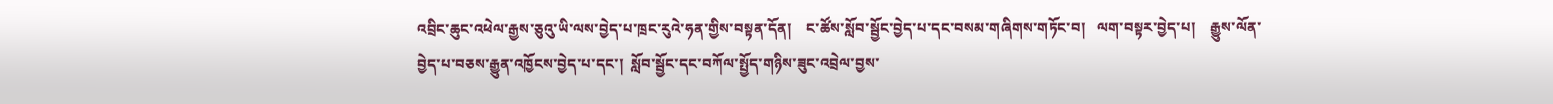འབྲིང་ཆུང་འཕེལ་རྒྱས་ཅུའུ་ཡི་ལས་བྱེད་པ་ཁྲང་རུའེ་ཧན་གྱིས་བསྟན་དོན།    ང་ཚོས་སློབ་སྦྱོང་བྱེད་པ་དང་བསམ་གཞིགས་གཏོང་བ།   ལག་བསྟར་བྱེད་པ།    རྒྱུས་ལོན་བྱེད་པ་བཅས་རྒྱུན་འཁྱོངས་བྱེད་པ་དང་།  སློབ་སྦྱོང་དང་བཀོལ་སྤྱོད་གཉིས་ཟུང་འབྲེལ་བྱས་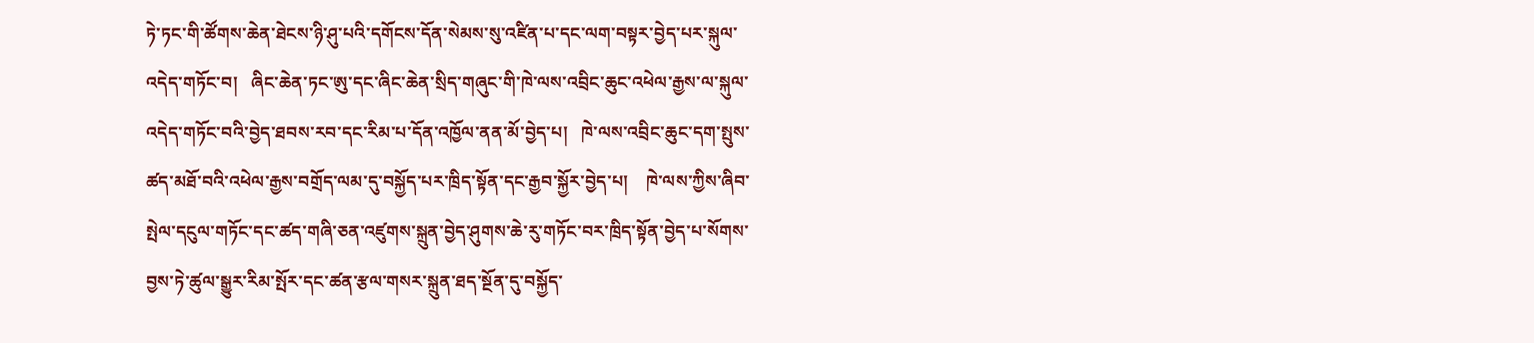ཏེ་ཏང་གི་ཚོགས་ཆེན་ཐེངས་ཉི་ཤུ་པའི་དགོངས་དོན་སེམས་སུ་འཛིན་པ་དང་ལག་བསྟར་བྱེད་པར་སྐུལ་འདེད་གཏོང་བ།   ཞིང་ཆེན་ཏང་ཨུ་དང་ཞིང་ཆེན་སྲིད་གཞུང་གི་ཁེ་ལས་འབྲིང་ཆུང་འཕེལ་རྒྱས་ལ་སྐུལ་འདེད་གཏོང་བའི་བྱེད་ཐབས་རབ་དང་རིམ་པ་དོན་འཁྱོལ་ནན་མོ་བྱེད་པ།   ཁེ་ལས་འབྲིང་ཆུང་དག་སྤུས་ཚད་མཐོ་བའི་འཕེལ་རྒྱས་བགྲོད་ལམ་དུ་བསྐྱོད་པར་ཁྲིད་སྟོན་དང་རྒྱབ་སྐྱོར་བྱེད་པ།    ཁེ་ལས་ཀྱིས་ཞིབ་སྤེལ་དངུལ་གཏོང་དང་ཚད་གཞི་ཅན་འཛུགས་སྐྲུན་བྱེད་ཤུགས་ཆེ་རུ་གཏོང་བར་ཁྲིད་སྟོན་བྱེད་པ་སོགས་བྱས་ཏེ་ཚུལ་སྒྱུར་རིམ་སྤོར་དང་ཚན་རྩལ་གསར་སྐྲུན་ཐད་སྔོན་དུ་བསྐྱོད་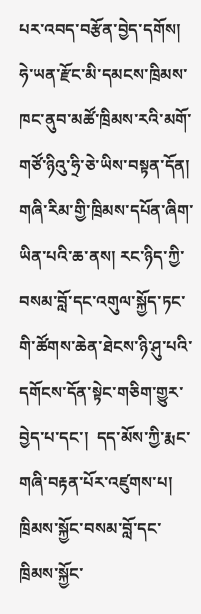པར་འབད་བརྩོན་བྱེད་དགོས།
ཧེ་ཡན་རྫོང་མི་དམངས་ཁྲིམས་ཁང་ནུབ་མཚོ་ཁྲིམས་རའི་མགོ་གཙོ་ཉིའུ་ཧྲི་ཅེ་ཡིས་བསྟན་དོན།    གཞི་རིམ་གྱི་ཁྲིམས་དཔོན་ཞིག་ཡིན་པའི་ཆ་ནས། རང་ཉིད་ཀྱི་བསམ་བློ་དང་འགུལ་སྐྱོད་ཏང་གི་ཚོགས་ཆེན་ཐེངས་ཉི་ཤུ་པའི་དགོངས་དོན་སྟེང་གཅིག་གྱུར་བྱེད་པ་དང་།  དད་མོས་ཀྱི་རྨང་གཞི་བརྟན་པོར་འཛུགས་པ།   ཁྲིམས་སྐྱོང་བསམ་བློ་དང་ཁྲིམས་སྐྱོང་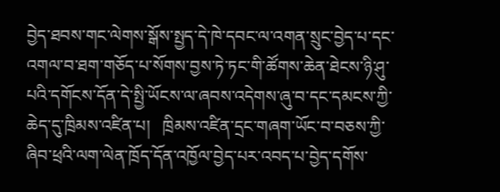བྱེད་ཐབས་གང་ལེགས་སྒོས་སྤྱད་དེ་ཁེ་དབང་ལ་འགན་སྲུང་བྱེད་པ་དང་འགལ་བ་ཐག་གཅོད་པ་སོགས་བྱས་ཏེ་ཏང་གི་ཚོགས་ཆེན་ཐེངས་ཉི་ཤུ་པའི་དགོངས་དོན་དེ་སྤྱི་ཡོངས་ལ་ཞབས་འདེགས་ཞུ་བ་དང་དམངས་ཀྱི་ཆེད་དུ་ཁྲིམས་འཛིན་པ།   ཁྲིམས་འཛིན་དྲང་གཞག་ཡོང་བ་བཅས་ཀྱི་ཞིབ་ཕྲའི་ལག་ལེན་ཁྲོད་དོན་འཁྱོལ་བྱེད་པར་འབད་པ་བྱེད་དགོས་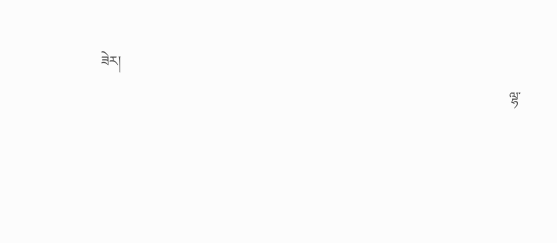ཟེར།
                                                                                                                ལྷ་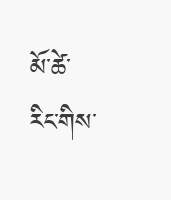མོ་ཚེ་རིང་གིས་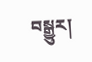བསྒྱུར།